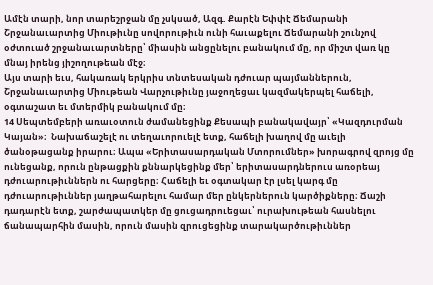Ամէն տարի, նոր տարեշրջան մը չսկսած, Ազգ. Քարէն Եփփէ Ճեմարանի Շրջանաւարտից Միութիւնը սովորութիւն ունի հաւաքելու Ճեմարանի շունչով օժտուած շրջանաւարտները՝ միասին անցընելու բանակում մը, որ միշտ վառ կը մնայ իրենց յիշողութեան մէջ։
Այս տարի եւս, հակառակ երկրիս տնտեսական դժուար պայմաններուն, Շրջանաւարտից Միութեան Վարչութիւնը յաջողեցաւ կազմակերպել հաճելի, օգտաշատ եւ մտերմիկ բանակում մը։
14 Սեպտեմբերի առաւօտուն ժամանեցինք Քեսապի բանակավայր՝ «Կազդուրման Կայան»։  Նախաճաշելէ ու տեղաւորուելէ ետք, հաճելի խաղով մը աւելի ծանօթացանք իրարու։ Ապա «Երիտասարդական Մտորումներ» խորագրով զրոյց մը ունեցանք, որուն ընթացքին քննարկեցինք մեր՝ երիտասարդներուս առօրեայ դժուարութիւններն ու հարցերը։ Հաճելի եւ օգտակար էր լսել կարգ մը դժուարութիւններ յաղթահարելու համար մեր ընկերներուն կարծիքները։ Ճաշի դադարէն ետք, շարժապատկեր մը ցուցադրուեցաւ՝ ուրախութեան հասնելու ճանապարհին մասին, որուն մասին զրուցեցինք տարակարծութիւններ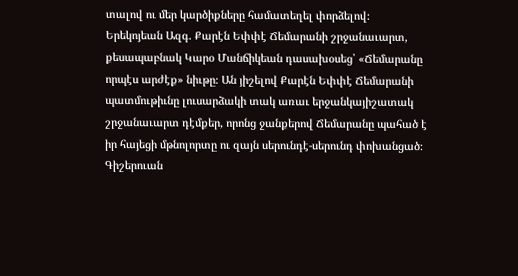տալով ու մեր կարծիքները համատեղել փորձելով։
Երեկոյեան Ազգ. Քարէն Եփփէ Ճեմարանի շրջանաւարտ, քեսապաբնակ Կարօ Մանճիկեան դասախօսեց՝ «Ճեմարանը որպէս արժէք» նիւթը։ Ան յիշելով Քարէն Եփփէ Ճեմարանի պատմութիւնը լուսարձակի տակ առաւ երջանկայիշատակ շրջանաւարտ դէմքեր, որոնց ջանքերով Ճեմարանը պահած է իր հայեցի մթնոլորտը ու զայն սերունդէ-սերունդ փոխանցած։ Գիշերուան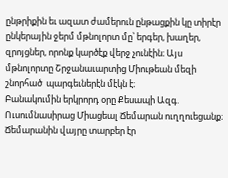ընթրիքին եւ ազատ ժամերուն ընթացքին կը տիրէր ընկերային ջերմ մթնոլորտ մը՝ երգեր, խաղեր, զրոյցներ, որոնք կարծէք վերջ չունէին։ Այս մթնոլորտը Շրջանաւարտից Միութեան մեզի շնորհած  պարգեւներէն մէկն է։
Բանակումին երկրորդ օրը Քեսապի Ազգ. Ուսումնասիրաց Միացեալ Ճեմարան ուղղուեցանք։ Ճեմարանին վայրը տարբեր էր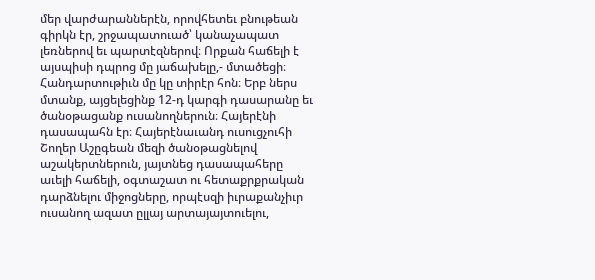մեր վարժարաններէն, որովհետեւ բնութեան գիրկն էր, շրջապատուած՝ կանաչապատ լեռներով եւ պարտէզներով։ Որքան հաճելի է այսպիսի դպրոց մը յաճախելը,- մտածեցի։ Հանդարտութիւն մը կը տիրէր հոն։ Երբ ներս մտանք, այցելեցինք 12-դ կարգի դասարանը եւ ծանօթացանք ուսանողներուն։ Հայերէնի դասապահն էր։ Հայերէնաւանդ ուսուցչուհի Շողեր Աշըգեան մեզի ծանօթացնելով աշակերտներուն, յայտնեց դասապահերը աւելի հաճելի, օգտաշատ ու հետաքրքրական դարձնելու միջոցները, որպէսզի իւրաքանչիւր ուսանող ազատ ըլլայ արտայայտուելու,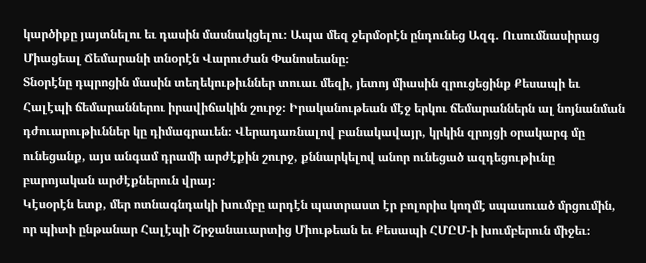կարծիքը յայտնելու եւ դասին մասնակցելու։ Ապա մեզ ջերմօրէն ընդունեց Ազգ. Ուսումնասիրաց Միացեալ Ճեմարանի տնօրէն Վարուժան Փանոսեանը։
Տնօրէնը դպրոցին մասին տեղեկութիւններ տուաւ մեզի, յետոյ միասին զրուցեցինք Քեսապի եւ Հալէպի ճեմարաններու իրավիճակին շուրջ։ Իրականութեան մէջ երկու ճեմարաններն ալ նոյնանման դժուարութիւններ կը դիմագրաւեն։ Վերադառնալով բանակավայր, կրկին զրոյցի օրակարգ մը ունեցանք, այս անգամ դրամի արժէքին շուրջ, քննարկելով անոր ունեցած ազդեցութիւնը բարոյական արժէքներուն վրայ։
Կէսօրէն ետք, մեր ոտնագնդակի խումբը արդէն պատրաստ էր բոլորիս կողմէ սպասուած մրցումին, որ պիտի ընթանար Հալէպի Շրջանաւարտից Միութեան եւ Քեսապի ՀՄԸՄ-ի խումբերուն միջեւ։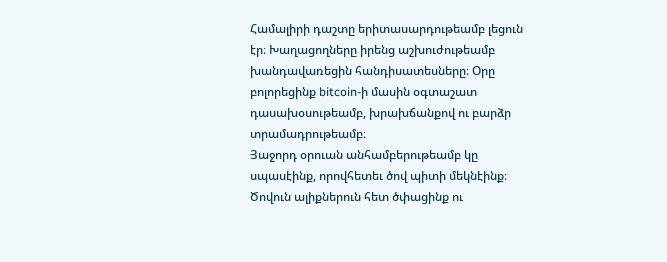Համալիրի դաշտը երիտասարդութեամբ լեցուն էր։ Խաղացողները իրենց աշխուժութեամբ խանդավառեցին հանդիսատեսները։ Օրը բոլորեցինք bitcoin-ի մասին օգտաշատ դասախօսութեամբ, խրախճանքով ու բարձր տրամադրութեամբ։
Յաջորդ օրուան անհամբերութեամբ կը սպասէինք, որովհետեւ ծով պիտի մեկնէինք։ Ծովուն ալիքներուն հետ ծփացինք ու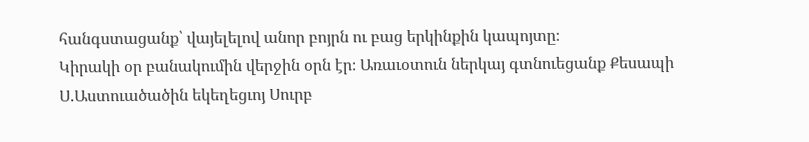հանգստացանք՝ վայելելով անոր բոյրն ու բաց երկինքին կապոյտը։
Կիրակի օր բանակումին վերջին օրն էր։ Առաւօտուն ներկայ գտնուեցանք Քեսապի Ս.Աստուածածին եկեղեցւոյ Սուրբ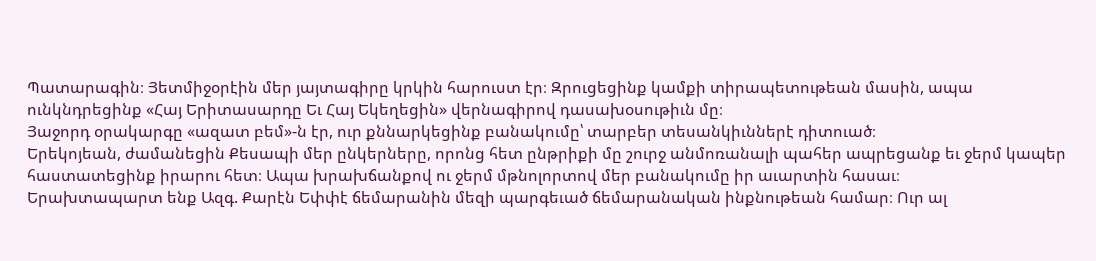Պատարագին։ Յետմիջօրէին մեր յայտագիրը կրկին հարուստ էր։ Զրուցեցինք կամքի տիրապետութեան մասին, ապա ունկնդրեցինք «Հայ Երիտասարդը Եւ Հայ Եկեղեցին» վերնագիրով դասախօսութիւն մը։
Յաջորդ օրակարգը «ազատ բեմ»-ն էր, ուր քննարկեցինք բանակումը՝ տարբեր տեսանկիւններէ դիտուած։
Երեկոյեան, ժամանեցին Քեսապի մեր ընկերները, որոնց հետ ընթրիքի մը շուրջ անմոռանալի պահեր ապրեցանք եւ ջերմ կապեր հաստատեցինք իրարու հետ։ Ապա խրախճանքով ու ջերմ մթնոլորտով մեր բանակումը իր աւարտին հասաւ։
Երախտապարտ ենք Ազգ. Քարէն Եփփէ ճեմարանին մեզի պարգեւած ճեմարանական ինքնութեան համար։ Ուր ալ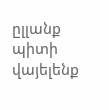ըլլանք պիտի վայելենք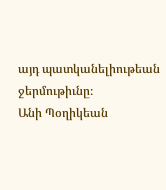այդ պատկանելիութեան ջերմութիւնը։
Անի Պօղիկեան